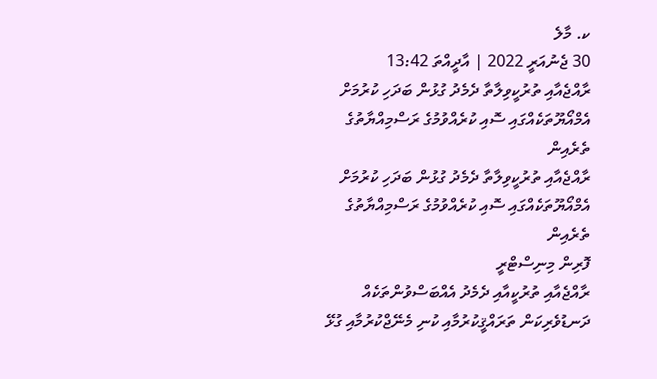ކ. މާލެ
30 ޖެނުއަރީ 2022 | އާދީއްތަ 13:42
ރާއްޖެއާއި ތުރުކީވިލާތާ ދެމެދު ގުޅުން ބަދަހި ކުރުމަށް އެމްއޯޔޫތަކެއްގައި ސޮއި ކުރެއްވުމުގެ ރަސްމިއްޔާތުގެ ތެރެއިން
ރާއްޖެއާއި ތުރުކީވިލާތާ ދެމެދު ގުޅުން ބަދަހި ކުރުމަށް އެމްއޯޔޫތަކެއްގައި ސޮއި ކުރެއްވުމުގެ ރަސްމިއްޔާތުގެ ތެރެއިން
ފޮރިން މިނިސްޓްރީ
ރާއްޖެއާއި ތުރުކީއާއި ދެމެދު އެއްބަސްވުންތަކެއް
ދަނޑުވެރިކަން ތަރައްޤީކުރުމާއި ކުނި މެނޭޖްކުރުމާއި ގުޅޭ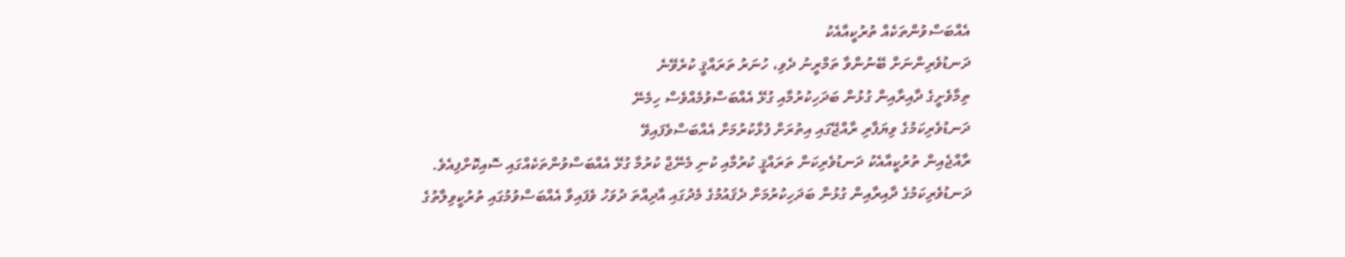އެއްބަސްވުންތަކެއް ތުރުކީއާއެކު
ދަނޑުވެރިންނަށް ބޭނުންވާ ތަމްރީނު ދެވި، ހުނަރު ތަރައްޤީ ކުރެވޭނެ
ތިމާވެށީގެ ދާއިރާއިން ގުޅުން ބަދަހިކުރުމާއި ގުޅޭ އެއްބަސްވުމެއްވެސް ހިމެނޭ
ދަނޑުވެރިކަމުގެ ވިޔަފާރި ރާއްޖޭގައި އިތުރަށް ފުޅާކުރުމަށް އެއްބަސްވެފައިވޭ
ރާއްޖެއިން ތުރުކީއާއެކު ދަނޑުވެރިކަން ތަރައްޤީ ކުރުމާއި ކުނި މެނޭޖް ކުރުމާ ގުޅޭ އެއްބަސްވުންތަކެއްގައި ސޮއިކޮށްފިއެވެ.
ދަނޑުވެރިކަމުގެ ދާއިރާއިން ގުޅުން ބަދަހިކުރުމަށް ދެޤައުމުގެ މެދުގައި އާދިއްތަ ދުވަހު ވެފައިވާ އެއްބަސްވުމުގައި ތުރުކީވިލާތުގެ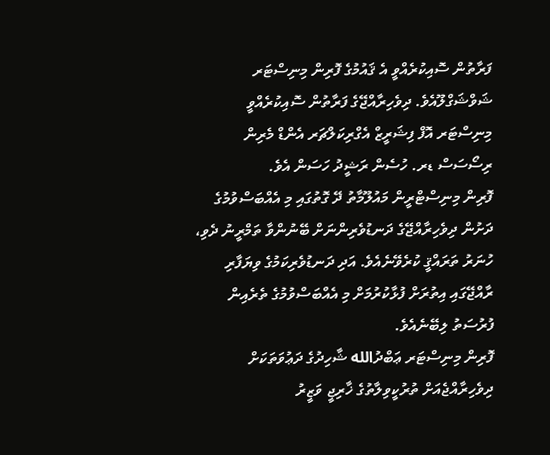ފަރާތުން ސޮއިކުރެއްވީ އެ ޤައުމުގެ ފޮރިން މިނިސްޓަރ ޝަވްޝަގްލޫއެވެ. ދިވެހިރާއްޖޭގެ ފަރާތުން ސޮއިކުރެއްވީ މިނިސްޓަރ އޮފް ފިޝަރީޒް އެގްރިކަލްޗަރ އެންޑް މެރިން ރިސޯސަސް ޑރ. ހުސެން ރަޝީދު ހަސަން އެވެ.
ފޮރިން މިނިސްޓްރީން މައުލޫމާތު ދޭ ގޮތުގައި މި އެއްބަސްވުމުގެ ދަށުން ދިވެހިރާއްޖޭގެ ދަނޑުވެރިންނަށް ބޭނުންވާ ތަމްރީނު ދެވި، ހުނަރު ތަރައްޤީ ކުރެވޭނެއެވެ. އަދި ދަނޑުވެރިކަމުގެ ވިޔަފާރި ރާއްޖޭގައި އިތުރަށް ފުޅާކުރުމަށް މި އެއްބަސްވުމުގެ ތެރެއިން ފުރުސަތު ލިބޭނެއެވެ.
ފޮރިން މިނިސްޓަރ ޢަބްދުالله ޝާހިދުގެ ދަޢުވަތަކަށް ދިވެހިރާއްޖެއަށް ތުރުކީވިލާތުގެ ޚާރިޖީ ވަޒީރު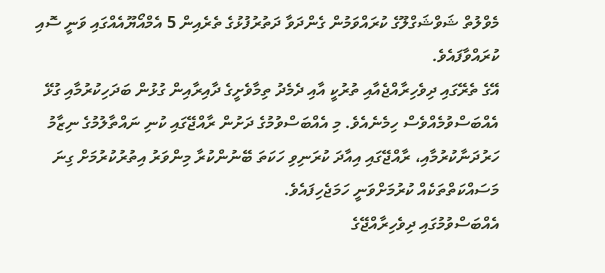މެވްލުތް ޝަވްޝަގްލޫގެ ކުރައްވަމުން ގެންދަވާ ދަތުރުފުޅުގެ ތެރެއިން 5 އެމްއޯޔޫއެއްގައި ވަނީ ސޮއި ކުރައްވާފައެވެ.
އޭގެ ތެރޭގައި ދިވެހިރާއްޖެއާއި ތުރުކީ އާއި ދެމެދު ތިމާވެށީގެ ދާއިރާއިން ގުޅުން ބަދަހިކުރުމާއި ގުޅޭ އެއްބަސްވުމެއްވެސް ހިމެނެއެވެ. މި އެއްބަސްވުމުގެ ދަށުން ރާއްޖޭގައި ކުނި ނައްތާލުމުގެ ނިޒާމު ހަރުދަނާކުރުމާއި، ރާއްޖޭގައި އިއާދަ ކުރަނިވި ހަކަތަ ބޭނުންކުރާ މިންވަރު އިތުރުކުރުމަށް ގިނަ މަސައްކަތްތަކެއް ކުރުމަށްވަނީ ހަމަޖެހިފައެވެ.
އެއްބަސްވުމުގައި ދިވެހިރާއްޖޭގެ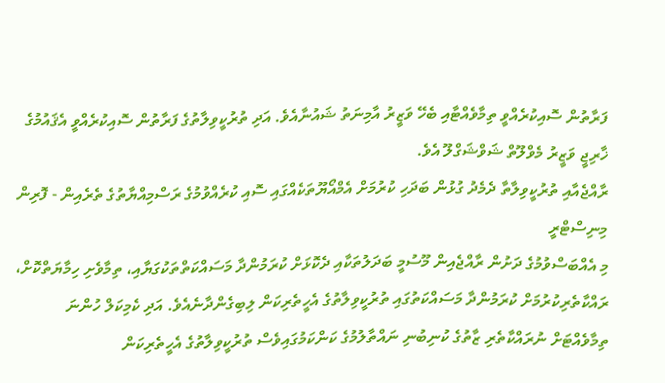ފަރާތުން ސޮއިކުރެއްވީ ތިމާވެއްޓާއި ބެހޭ ވަޒީރު އާމިނަތު ޝައުނާއެވެ. އަދި ތުރުކީވިލާތުގެ ފަރާތުން ސޮއިކުރެއްވީ އެޤައުމުގެ ޚާރިޖީ ވަޒީރު މެވްލޫތް ޝަވްޝަގްލޫ އެވެ.
ރާއްޖެއާއި ތުރުކީވިލާތާ ދެމެދު ގުޅުން ބަދަހި ކުރުމަށް އެމްއޯޔޫތަކެއްގައި ސޮއި ކުރެއްވުމުގެ ރަސްމިއްޔާތުގެ ތެރެއިން - ފޮރިން މިނިސްޓްރީ
މި އެއްބަސްވުމުގެ ދަށުން ރާއްޖެއިން މޫސުމީ ބަދަލުތަކާއި ދެކޮޅަށް ކުރަމުންދާ މަސައްކަތްތަކުގަޔާއި، ތިމާވެށި ހިމާޔަތްކޮށް، ރައްކާތެރިކުރުމަށް ކުރަމުންދާ މަސައްކަތުގައި ތުރުކީވިލާތުގެ އެހީތެރިކަން ލިބިގެންދާނެއެވެ. އަދި ކެމިކަލް ހުންނަ ތިމާވެއްޓަށް ނުރައްކާތެރި ޒާތުގެ ކުނިބުނި ނައްތާލުމުގެ ކަންކަމުގައިވެސް ތުރުކީވިލާތުގެ އެހީތެރިކަން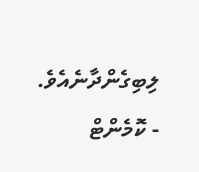ލިބިގެންދާނެއެވެ.
- ކޮމެންޓް